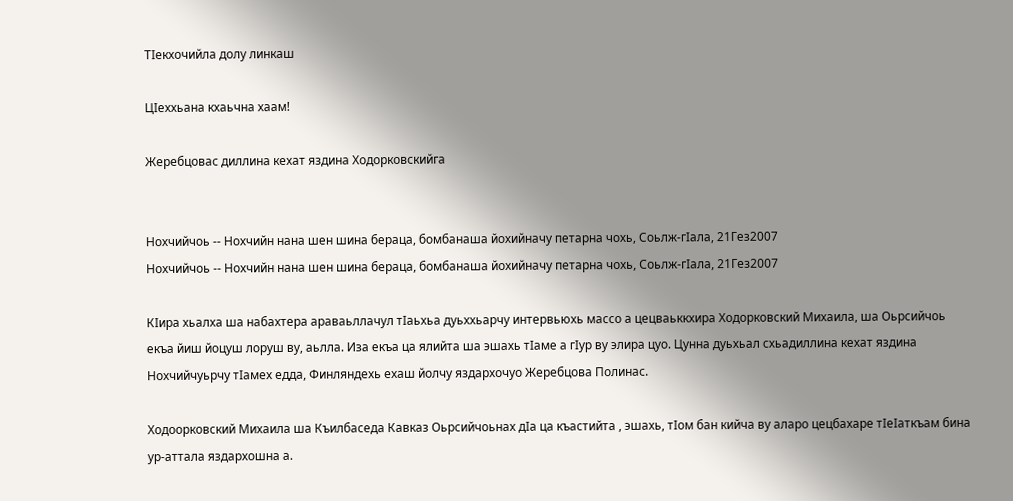ТIекхочийла долу линкаш

ЦIеххьана кхаьчна хаам!

Жеребцовас диллина кехат яздина Ходорковскийга


Нохчийчоь -- Нохчийн нана шен шина бераца, бомбанаша йохийначу петарна чохь, Соьлж-гIала, 21Гез2007
Нохчийчоь -- Нохчийн нана шен шина бераца, бомбанаша йохийначу петарна чохь, Соьлж-гIала, 21Гез2007

КIира хьалха ша набахтера араваьллачул тIаьхьа дуьххьарчу интервьюхь массо а цецваьккхира Ходорковский Михаила, ша Оьрсийчоь екъа йиш йоцуш лоруш ву, аьлла. Иза екъа ца ялийта ша эшахь тIаме а гIур ву элира цуо. Цунна дуьхьал схьадиллина кехат яздина Нохчийчуьрчу тIамех едда, Финляндехь ехаш йолчу яздархочуо Жеребцова Полинас.

Ходоорковский Михаила ша Къилбаседа Кавказ Оьрсийчоьнах дIа ца къастийта , эшахь, тIом бан кийча ву аларо цецбахаре тIеIаткъам бина ур-аттала яздархошна а.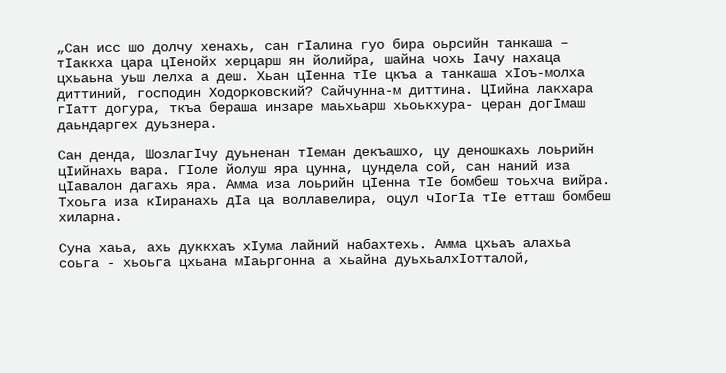„Сан исс шо долчу хенахь, сан гIалина гуо бира оьрсийн танкаша – тIаккха цара цIенойх херцарш ян йолийра, шайна чохь Iачу нахаца цхьаьна уьш лелха а деш. Хьан цIенна тIе цкъа а танкаша хIоъ-молха диттиний, господин Ходорковский? Сайчунна-м диттина. ЦIийна лакхара гIатт догура, ткъа бераша инзаре маьхьарш хьоькхура- церан догIмаш даьндаргех дуьзнера.

Сан денда, ШозлагIчу дуьненан тIеман декъашхо, цу деношкахь лоьрийн цIийнахь вара. ГIоле йолуш яра цунна, цундела сой, сан наний иза цIавалон дагахь яра. Амма иза лоьрийн цIенна тIе бомбеш тоьхча вийра. Тхоьга иза кIиранахь дIа ца воллавелира, оцул чIогIа тIе етташ бомбеш хиларна.

Суна хаьа, ахь дуккхаъ хIума лайний набахтехь. Амма цхьаъ алахьа соьга - хьоьга цхьана мIаьргонна а хьайна дуьхьалхIотталой,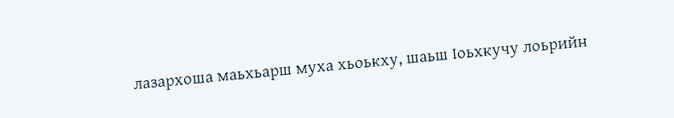лазархоша маьхьарш муха хьоькху, шаьш Iоьхкучу лоьрийн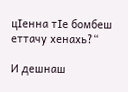цIенна тIе бомбеш еттачу хенахь?“

И дешнаш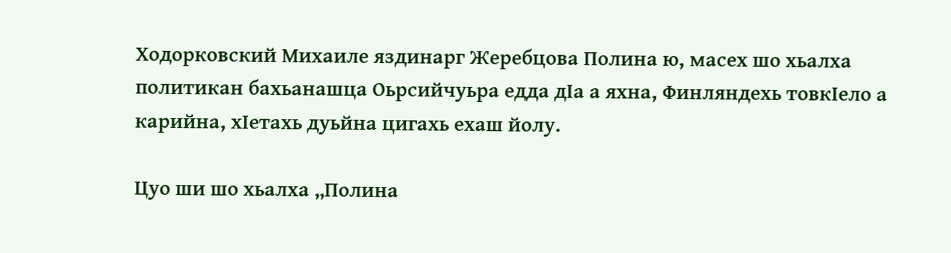Ходорковский Михаиле яздинарг Жеребцова Полина ю, масех шо хьалха политикан бахьанашца Оьрсийчуьра едда дIа а яхна, Финляндехь товкIело а карийна, хIетахь дуьйна цигахь ехаш йолу.

Цуо ши шо хьалха „Полина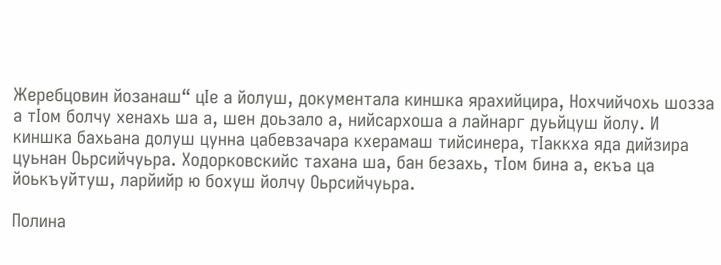Жеребцовин йозанаш“ цIе а йолуш, документала киншка ярахийцира, Нохчийчохь шозза а тIом болчу хенахь ша а, шен доьзало а, нийсархоша а лайнарг дуьйцуш йолу. И киншка бахьана долуш цунна цабевзачара кхерамаш тийсинера, тIаккха яда дийзира цуьнан Оьрсийчуьра. Ходорковскийс тахана ша, бан безахь, тIом бина а, екъа ца йоькъуйтуш, ларйийр ю бохуш йолчу Оьрсийчуьра.

Полина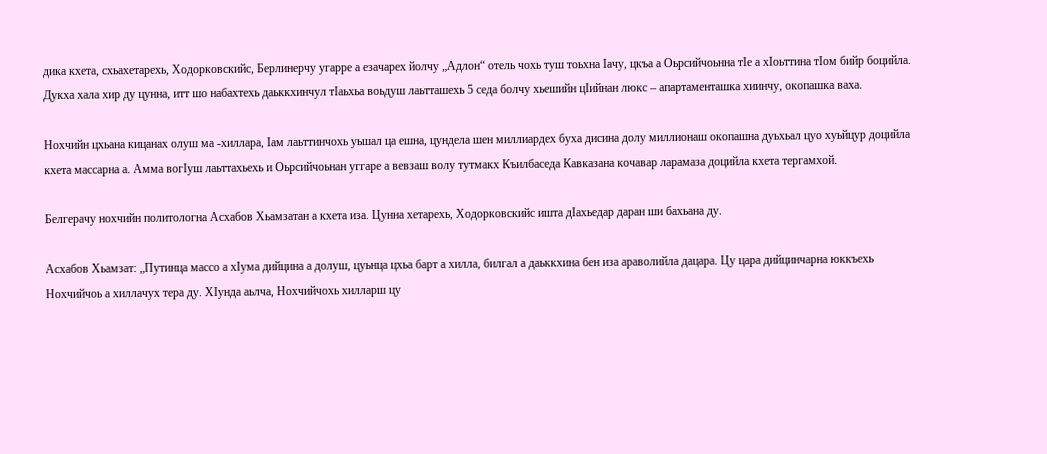дика кхета, схьахетарехь, Ходорковскийс, Берлинерчу угарре а езачарех йолчу „Адлон“ отель чохь туш тоьхна Iачу, цкъа а Оьрсийчоьнна тIе а хIоьттина тIом бийр боцийла. Дукха хала хир ду цунна, итт шо набахтехь даьккхинчул тIаьхьа воьдуш лаьтташехь 5 седа болчу хьешийн цIийнан люкс – апартаменташка хиинчу, окопашка ваха.

Нохчийн цхьана кицанах олуш ма -хиллара, Iам лаьттинчохь уьшал ца ешна, цундела шен миллиардех буха дисина долу миллионаш окопашна дуьхьал цуо хуьйцур доцийла кхета массарна а. Амма вогIуш лаьттахьехь и Оьрсийчоьнан уггаре а вевзаш волу тутмакх Къилбаседа Кавказана кочавар ларамаза доцийла кхета тергамхой.

Белгерачу нохчийн политологна Асхабов Хьамзатан а кхета иза. Цунна хетарехь, Ходорковскийс ишта дIахьедар даран ши бахьана ду.

Асхабов Хьамзат: „Путинца массо а хIума дийцина а долуш, цуьнца цхьа барт а хилла, билгал а даьккхина бен иза араволийла дацара. Цу цара дийцинчарна юккъехь Нохчийчоь а хиллачух тера ду. ХIунда аьлча, Нохчийчохь хилларш цу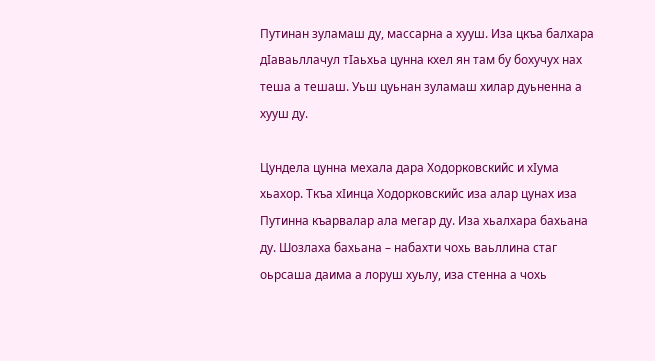Путинан зуламаш ду, массарна а хууш. Иза цкъа балхара дIаваьллачул тIаьхьа цунна кхел ян там бу бохучух нах теша а тешаш. Уьш цуьнан зуламаш хилар дуьненна а хууш ду.

Цундела цунна мехала дара Ходорковскийс и хIума хьахор. Ткъа хIинца Ходорковскийс иза алар цунах иза Путинна къарвалар ала мегар ду. Иза хьалхара бахьана ду. Шозлаха бахьана – набахти чохь ваьллина стаг оьрсаша даима а лоруш хуьлу, иза стенна а чохь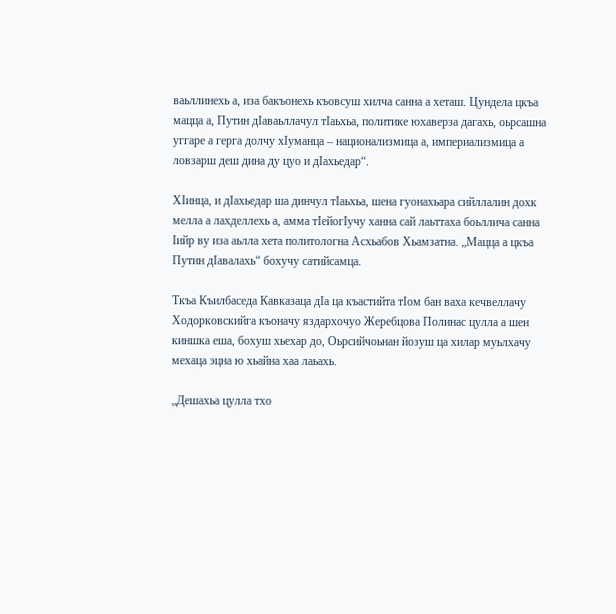ваьллинехь а, иза бакъонехь къовсуш хилча санна а хеташ. Цундела цкъа мацца а, Путин дIаваьллачул тIаьхьа, политике юхаверза дагахь, оьрсашна уггаре а герга долчу хIуманца – национализмица а, империализмица а ловзарш деш дина ду цуо и дIахьедар“.

ХIинца, и дIахьедар ша динчул тIаьхьа, шена гуонахьара сийллалин дохк мелла а лахделлехь а, амма тIейогIучу ханна сай лаьттаха боьллича санна Iийр ву иза аьлла хета политологна Асхьабов Хьамзатна. „Мацца а цкъа Путин дIавалахь“ бохучу сатийсамца.

Ткъа Къилбаседа Кавказаца дIа ца къастийта тIом бан ваха кечвеллачу Ходорковскийга къоначу яздархочуо Жеребцова Полинас цулла а шен киншка еша, бохуш хьехар до, Оьрсийчоьнан йозуш ца хилар муьлхачу мехаца эцна ю хьайна хаа лаьахь.

„Дешахьа цулла тхо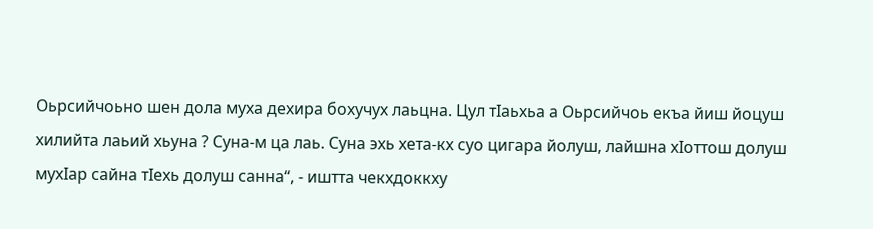Оьрсийчоьно шен дола муха дехира бохучух лаьцна. Цул тIаьхьа а Оьрсийчоь екъа йиш йоцуш хилийта лаьий хьуна ? Суна-м ца лаь. Суна эхь хета-кх суо цигара йолуш, лайшна хIоттош долуш мухIар сайна тIехь долуш санна“, - иштта чекхдоккху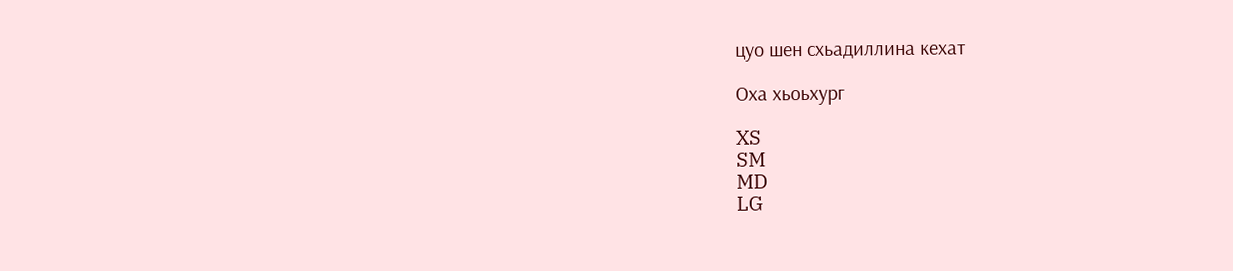цуо шен схьадиллина кехат

Оха хьоьхург

XS
SM
MD
LG